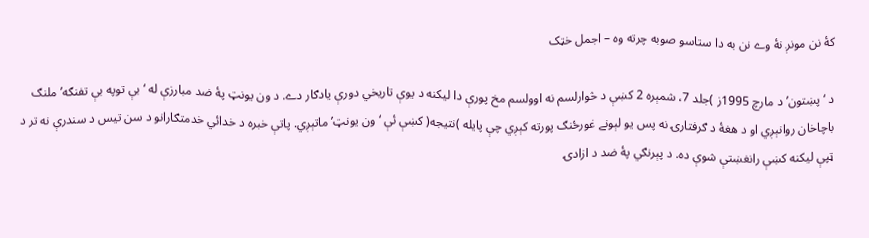کۀ نن مونږ نۀ وے نن به دا ستاسو صوبه چرته وه – اجمل خټک

د ‘پښتون’ د مارچ 1995ز )جلد 7، شمېره 2 کښې د څوارلسم نه اوولسم مخ پورې دا لیکنه د یوې تاریخي دورې یادګار دے. د ون یونټ پۀ ضد مبارزې له ‘بې توپه بې تفنګه’ ملنګ باچاخان روانېږي او د هغۀ د ګرفتارۍ نه پس یو لېونے غورځنګ پورته کېږي چې پایله )نتیجه( کښې ئې ‘ون یونټ’ ماتېږي. پاتې خبره د خدائي خدمتګارانو د سن تیس د سندرې نه تر د ټپې لیکنه کښې رانغښتې شوې ده. د پېرنګي پۀ ضد د ازادۍ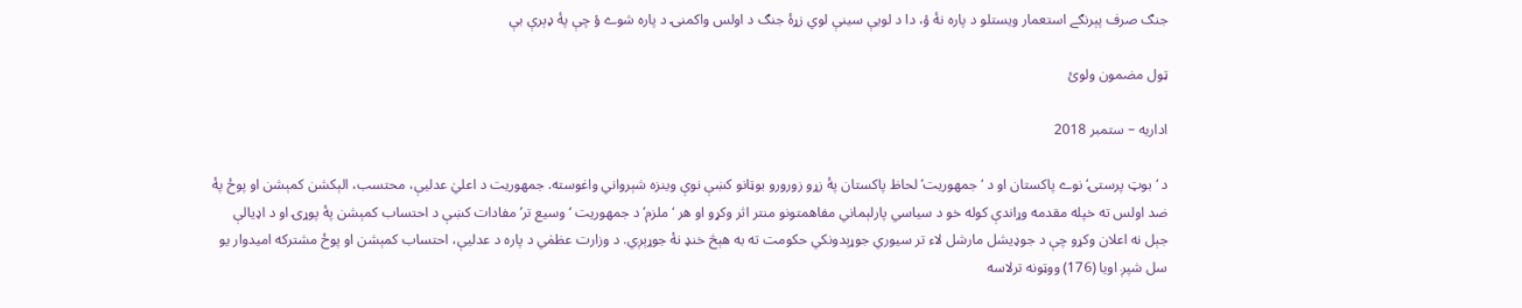جنګ صرف پېرنګے استعمار ویستلو د پاره نۀ ؤ، دا د لویې سینې لوي زړۀ جنګ د اولس واکمنۍ د پاره شوے ؤ چې پۀ ډېرې بې

ټول مضمون ولوئ

اداريه – ستمبر 2018

د ‘بوټ پرستۍ’ نوے پاکستان او د ‘جمهوریت’ لحاظ پاکستان پۀ زړو زورورو بوټانو کښې نوې وینزه شېرواني واغوسته. جمهوریت د اعليٰ عدلیې، محتسب، الېکشن کمېشن او پوځ پۀ ضد اولس ته خپله مقدمه وړاندې کوله خو د سیاسي پارلېماني مفاهمتونو منتر اثر وکړو او هر ‘ملزم’ د جمهوریت ‘وسیع تر’ مفادات کښې د احتساب کمېشن پۀ پوړۍ او د اډیالې جېل نه اعلان وکړو چې د جوډیشل مارشل لاء تر سیوري جوړېدونکي حکومت ته به هېڅ خنډ نۀ جوړېږي. د وزارت عظمٰي د پاره د عدلیې، احتساب کمېشن او پوځ مشترکه امیدوار یو سل شپږ اویا (176) ووټونه ترلاسه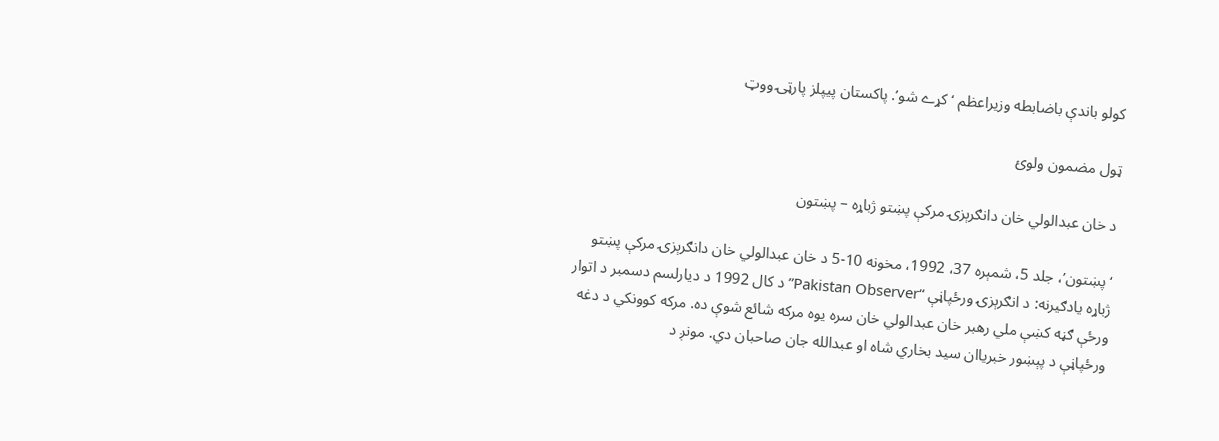کولو باندې باضابطه وزیراعظم ‘کړے شو’. پاکستان پیپلز پارټۍ ووټ

ټول مضمون ولوئ

د خان عبدالولي خان دانګرېزۍ مرکې پښتو ژباړه – پښتون

‘پښتون’، جلد 5، شمېره 37، 1992، مخونه 10-5 د خان عبدالولي خان دانګرېزۍ مرکې پښتو ژباړه یادګیرنه: د انګرېزۍ ورځپاڼې “Pakistan Observer” د کال 1992 د دیارلسم دسمبر د اتوار ورځې ګڼه کښې ملي رهبر خان عبدالولي خان سره یوه مرکه شائع شوې ده. مرکه کوونکي د دغه ورځپاڼې د پېښور خبریاان سید بخاري شاه او عبدالله جان صاحبان دي. مونږ د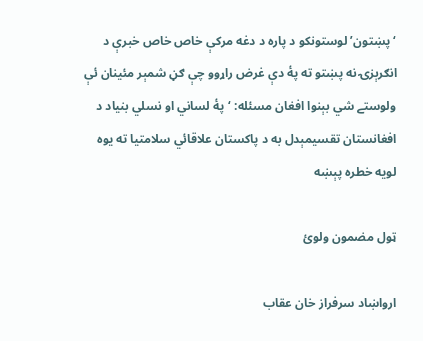‘پښتون’ لوستونکو د پاره د دغه مرکې خاص خاص خبرې د انګرېزۍ نه پښتو ته پۀ دې غرض راړوو چې ګڼ شمېر مئینان ئې ولوستے شي بېنوا افغان مسئله: ‘پۀ لساني او نسلي بنياد د افغانستان تقسيمېدل به د پاکستان علاقائي سلامتيا ته يوه لويه خطره پېښه

ټول مضمون ولوئ

ارواښاد سرفراز خان عقاب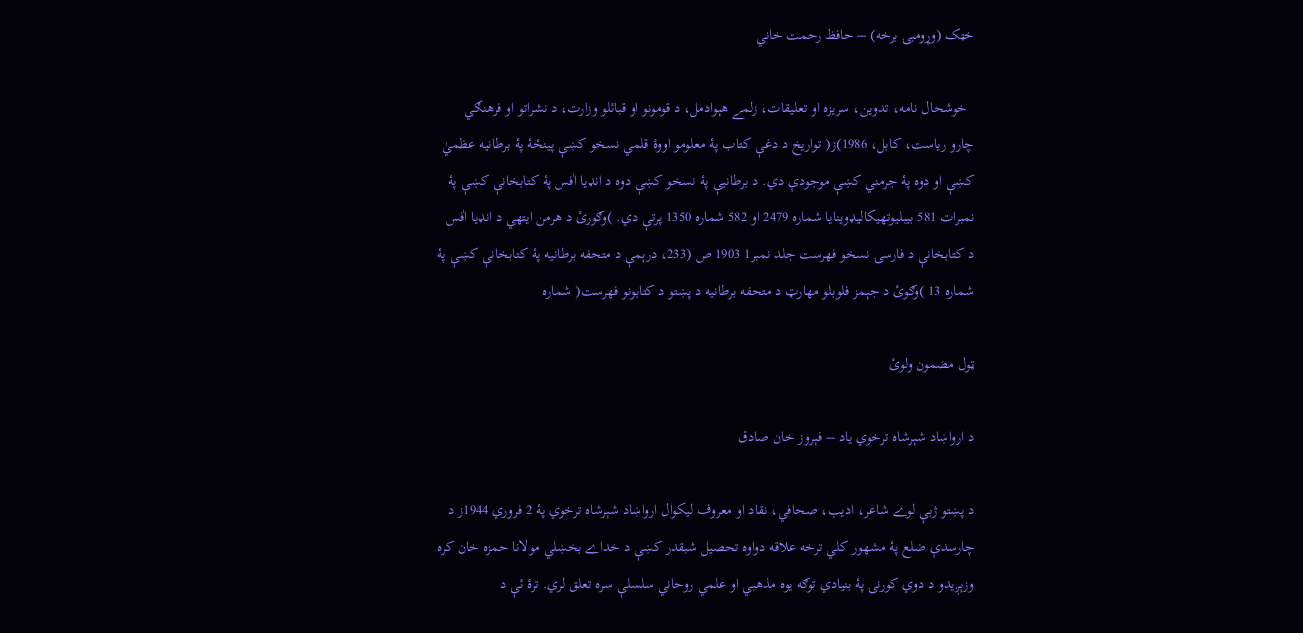خټک (وړومبۍ برخه) – حافظ رحمت خاني

  خوشحال نامه، تدوین، سریزه او تعلیقات، زلمے هېوادمل، د قومونو او قبائلو وزارت، د نشراتو او فرهنګي چارو ریاست، کابل، 1986)ز( تواریخ د دغې کتاب پۀ معلومو اووۀ قلمي نسخو کښې پینځۀ پۀ برطانيه عظميٰ کښې او دوه پۀ جرمني کښې موجودې دي. د برطانيې پۀ نسخو کښې دوه د انډيا اٰفس پۀ کتابخانې کښې پۀ نمبرات 581 بيبليوتهيکاليډوينايا شماره 2479 او 582 شماره 1350 پرتې دي. )وګورئ د هرمن ايتهي د انډيا اٰفس د کتابخانې د فارسۍ نسخو فهرست جلد نمبر1 1903 ص (233، درېمې د متحفه برطانيه پۀ کتابخانې کښې پۀ شماره 13 )وګوئ د جېمز فلوبلو مهارټ د متحفه برطانيه د پښتو د کتابونو فهرست( شماره

ټول مضمون ولوئ

د ارواښاد شېرشاه ترخوي یاد – فېروز خان صادق

د پښتو ژبې لوے شاعر، اديب، صحافي، نقاد او معروف ليکوال ارواښاد شېرشاه ترخوي پۀ 2 فروري 1944ز د چارسدې ضلع پۀ مشهور کلي ترخه علاقه دواوه تحصيل شبقدر کښې د خداے بخښلي مولانا حمزه خان کره وزېږيدو د دوي کورنۍ پۀ بنيادي توګه يوه مذهبي او علمي روحاني سلسلې سره تعلق لري. ترۀ ئې د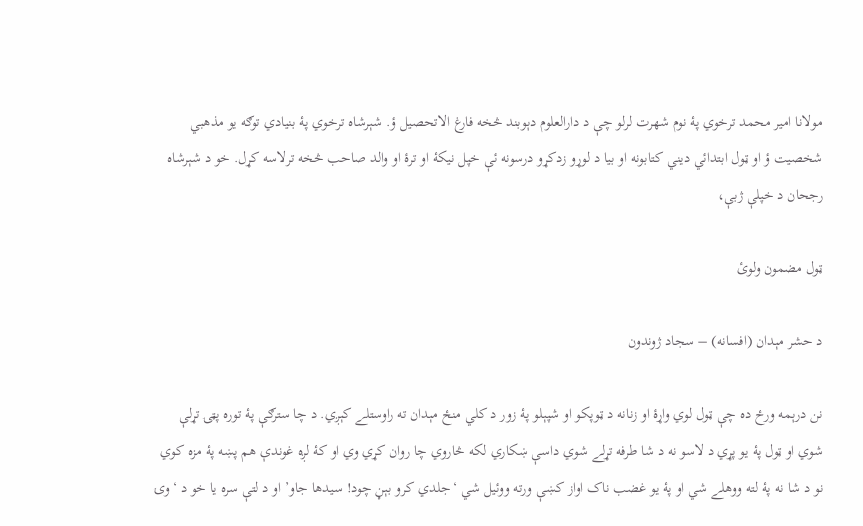مولانا امير محمد ترخوي پۀ نوم شهرت لرلو چې د دارالعلوم دېوبند څخه فارغ الاتحصيل ؤ. شېرشاه ترخوي پۀ بنيادي توګه يو مذهبي شخصيت ؤ او ټول ابتدائي ديني کتابونه او بيا د لوړو زدکړو درسونه ئې خپل نيکۀ او ترۀ او والد صاحب څخه ترلاسه کړل. خو د شېرشاه رجحان د خپلې ژبې،

ټول مضمون ولوئ

د حشر مېدان (افسانه) – سجاد ژوندون

نن درېمه ورځ ده چې ټول لوي واړۀ او زنانه د ټوپکو او شپېلو پۀ زور د کلي منځ مېدان ته راوستلے کېږي. د چا سترګې پۀ توره پټۍ تړلې شوي او ټول پۀ يو پړي د لاسو نه د شا طرفه تړلے شوي داسې ښکاري لکه څاروي چا روان کړي وي او کۀ لږه غوندې هم پښه پۀ مزه کوي نو د شا نه پۀ لته ووهلے شي او پۀ يو غضب ناک اواز کښې ورته ووئيل شي ‘جلدي کرو بېڼ چود! سيدها جاو’ او د لتې سره يا خو د ‘وۍ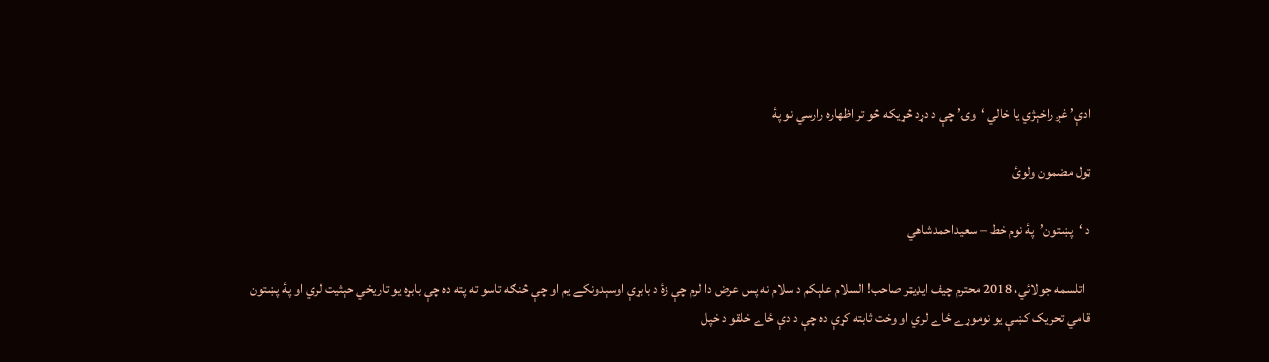ادې’ غږ راخېژي يا خالي ‘وۍ’ چې د دړد څړيکه څو تر اظهاره رارسي نو پۀ

ټول مضمون ولوئ

د ‘پښتون’پۀ نوم خط – سعیداحمدشاهي

  اتلسمه جولائي، 2018 محترم چیف ایډیټر صاحب! السلام علېکم د سلام نه پس عرض دا لرم چې زۀ د بابړې اوسېدونکے یم او چې څنګه تاسو ته پته ده چې بابړه یو تاریخي حېثیت لري او پۀ پښتون قامي تحریک کښې یو نوموړے ځاے لري او وخت ثابته کړې ده چې د دې ځاے خلقو د خپل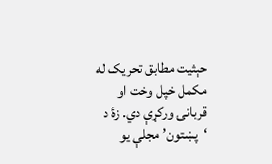حېثیت مطابق تحریک له مکمل خپل وخت او قربانۍ ورکړې دي. زۀ د ‘پښتون’ مجلې یو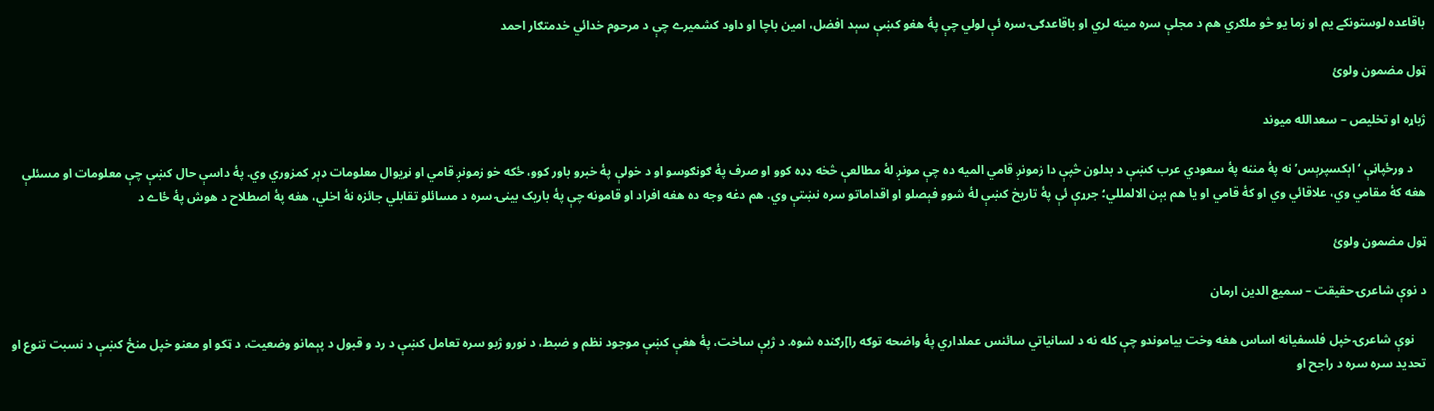باقاعده لوستونکے یم او زما یو څو ملګري هم د مجلې سره مینه لري او باقاعدګۍ سره ئې لولي چې پۀ هغو کښې سېد افضل، امین باچا او داود کشمیرے چې د مرحوم خدائي خدمتګار احمد

ټول مضمون ولوئ

ژباړه او تخلیص – سعدالله میوند

    د ورځپاڼې ‘اېکسپرېس’ نه پۀ مننه پۀ سعودي عرب کښې د بدلون څپې دا زمونږ قامي الميه ده چې مونږ لۀ مطالعې څخه ډډه کوو او صرف پۀ ګونګوسو او د خولې پۀ خبرو باور کوو، ځکه خو زمونږ قامي او نړيوال معلومات ډېر کمزوري وي. پۀ داسې حال کښې چې معلومات او مسئلې هغه کۀ مقامي وي، علاقائي وي او کۀ قامي او يا هم بېن الالمللي؛ جرړې ئې پۀ تاريخ کښې لۀ شوو فېصلو او اقداماتو سره نښتې وي. هم دغه وجه ده هغه افراد او قامونه چې پۀ باريک بينۍ سره د مسائلو تقابلي جائزه نۀ اخلي، هغه پۀ اصطلاح د هوش پۀ ځاے د

ټول مضمون ولوئ

د نوې شاعرۍ حقیقت – سمیع الدین ارمان

    نوې شاعرۍ خپل فلسفیانه اساس هغه وخت بیاموندو چې کله نه د لسانیاتي سائنس عملداري پۀ واضحه توګه را]رګنده شوه. د ژبې ساخت، پۀ هغې کښې موجود نظم و ضبط، د نورو ژبو سره تعامل کښې د رد و قبول د پېمانو وضعیت، د ټکو او معنو خپل منځ کښې د نسبت تنوع او تحدید سره سره د راجح او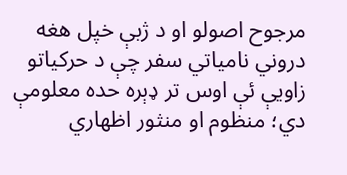مرجوح اصولو او د ژبې خپل هغه دروني نامیاتي سفر چې د حرکیاتو زاویې ئې اوس تر ډېره حده معلومې دي؛ منظوم او منثور اظهاري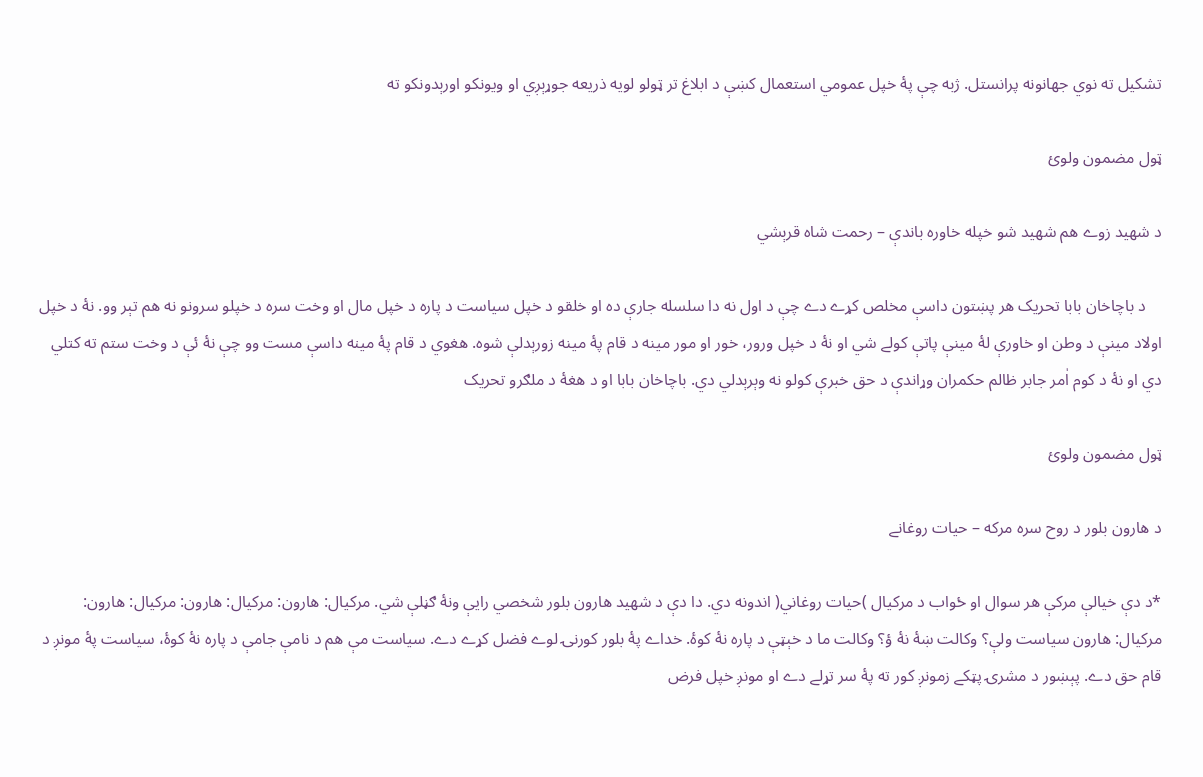تشکیل ته نوي جهانونه پرانستل. ژبه چې پۀ خپل عمومي استعمال کښې د ابلاغ تر ټولو لویه ذریعه جوړېږي او ویونکو اورېدونکو ته

ټول مضمون ولوئ

د شهید زوے هم شهید شو خپله خاوره باندې – رحمت شاه قرېشي

    د باچاخان بابا تحريک هر پښتون داسې مخلص کړے دے چې د اول نه دا سلسله جارې ده او خلقو د خپل سیاست د پاره د خپل مال او وخت سره د خپلو سرونو نه هم تېر وو. نۀ د خپل اولاد مينې د وطن او خاورې لۀ مينې پاتې کولے شي او نۀ د خپل ورور، خور او مور مينه د قام پۀ مینه زورېدلې شوه. هغوي د قام پۀ مینه داسې مست وو چې نۀ ئې د وخت ستم ته کتلي دي او نۀ د کوم اٰمر جابر ظالم حکمران وړاندې د حق خبرې کولو نه وېرېدلي دي. باچاخان بابا او د هغۀ د ملګرو تحريک

ټول مضمون ولوئ

د هارون بلور د روح سره مرکه – حیات روغانے

*د دې خیالې مرکې هر سوال او ځواب د مرکیال )حیات روغاني( اندونه دي. دا دې د شهید هارون بلور شخصي رایې ونۀ ګڼلې شي. مرکیال: هارون: مرکیال: هارون: مرکیال: هارون: مرکیال: هارون سیاست ولې؟ وکالت ښۀ نۀ ؤ؟ وکالت ما د خېټې د پاره نۀ کوۀ. خداے پۀ بلور کورنۍ لوے فضل کړے دے. سیاست مې هم د نامې جامې د پاره نۀ کوۀ، سیاست پۀ مونږ د قام حق دے. پېښور د مشرۍ پټکے زمونږ کور ته پۀ سر تړلے دے او مونږ خپل فرض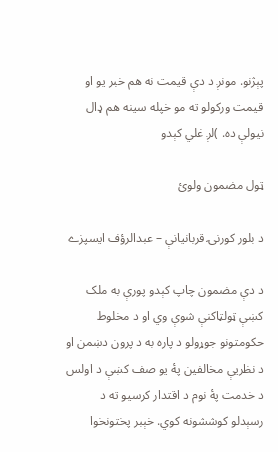پېژنو. مونږ د دې قیمت نه هم خبر یو او قیمت ورکولو ته مو خپله سینه هم ډال نیولې ده. )لږ غلي کېدو

ټول مضمون ولوئ

د بلور کورنۍ قربانیانې – عبدالرؤف ایسپزے

د دې مضمون چاپ کېدو پورې به ملک کښې ټولټاکنې شوې وي او د مخلوط حکومتونو جوړولو د پاره به د پرون دښمن او د نظريې مخالفين پۀ يو صف کښې د اولس د خدمت پۀ نوم د اقتدار کرسیو ته د رسېدلو کوششونه کوي. خېبر پختونخوا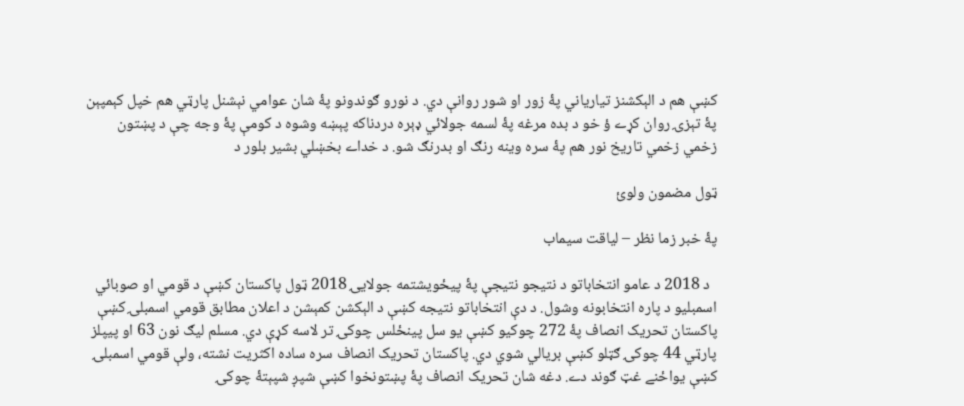کښې هم د الېکشنز تيارياني پۀ زور او شور روانې دي. د نورو ګوندونو پۀ شان عوامي نېشنل پارټي هم خپل کېمپېن پۀ تېزۍ روان کړے ؤ خو د بده مرغه پۀ لسمه جولائي ډېره دردناکه پېښه وشوه د کومې پۀ وجه چې د پښتون زخمي زخمي تاريخ نور هم پۀ سره وينه رنګ او بدرنګ شو. د خداے بخښلي بشير بلور د

ټول مضمون ولوئ

پۀ خبر زما نظر – لیاقت سیماب

  د 2018 د عامو انتخاباتو د نتیجو نتیجې پۀ پیځویشتمه جولایۍ 2018 ټول پاکستان کښې د قومي او صوبائي اسمبلیو د پاره انتخابونه وشول. د دې انتخاباتو نتیجه کښې د الېکشن کمېشن د اعلان مطابق قومي اسمبلۍ کښې پاکستان تحریک انصاف پۀ 272 چوکیو کښې یو سل پینځلس چوکۍ تر لاسه کړې دي. مسلم لیګ نون 63 او پیپلز پارټي 44 چوکۍ ګټلو کښې بریالي شوي دي. پاکستان تحریک انصاف سره ساده اکثریت نشته، ولې قومي اسمبلۍ کښې یواځنے غټ ګوند دے. دغه شان تحریک انصاف پۀ پښتونخوا کښې شپږ شپېتۀ چوکۍ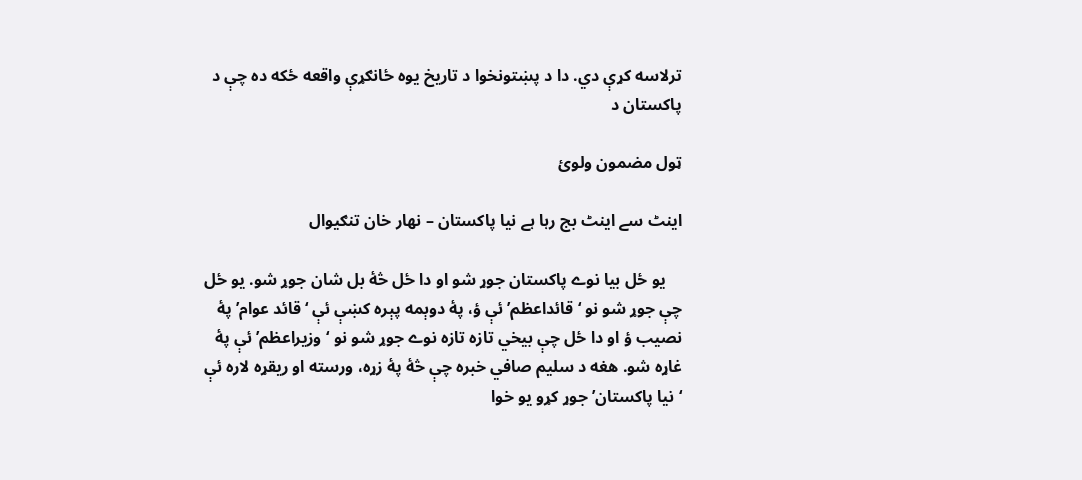ترلاسه کړې دي. دا د پښتونخوا د تاریخ یوه ځانګړې واقعه ځکه ده چې د پاکستان د

ټول مضمون ولوئ

اینٹ سے اینٹ بج رہا ہے نیا پاکستان – نهار خان تنګیوال

    یو ځل بیا نوے پاکستان جوړ شو او دا ځل څۀ بل شان جوړ شو. یو ځل چې جوړ شو نو ‘قائداعظم’ ئې ؤ، پۀ دوېمه پېره کښې ئې ‘قائد عوام’ پۀ نصیب ؤ او دا ځل چې بیخي تازه تازه نوے جوړ شو نو ‘وزیراعظم’ ئې پۀ غاړه شو. هغه د سلیم صافي خبره چې څۀ پۀ زړه، ورسته او ریقړه لاره ئې ‘نیا پاکستان’ جوړ کړو یو خوا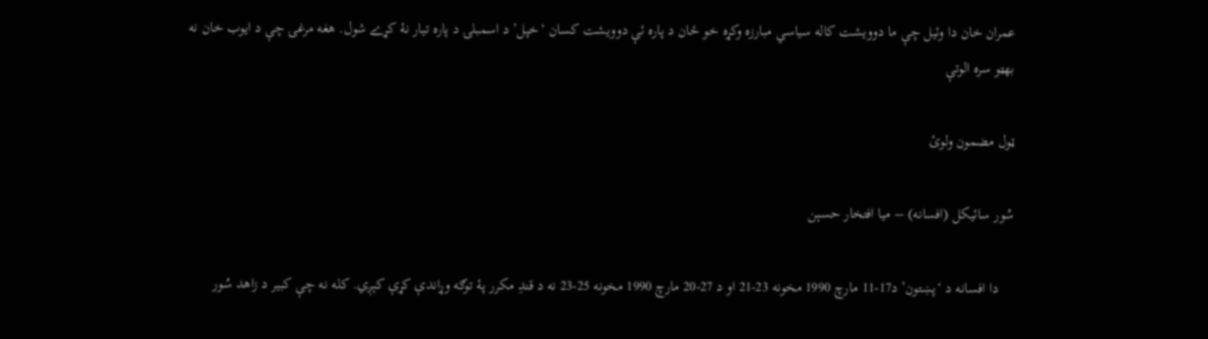عمران خان دا وئیل چې ما دوویشت کاله سیاسي مبارزه وکړه خو ځان د پاره ئې دوویشت کسان ‘خپل’ د اسمبلۍ د پاره تیار نۀ کړے شول. هغه مرغۍ چې د ایوب خان نه بهټو سره الوتې

ټول مضمون ولوئ

سُور سائیکل (افسانه) – میا افتخار حسېن

    دا افسانه د ‘پښتون’ د17-11 مارچ 1990 مخونه 23-21 او د 27-20 مارچ 1990 مخونه 25-23 نه د قندِ مکرر پۀ توګه وړاندې کړې کېږي. کله نه چې کبير د زاهد سُور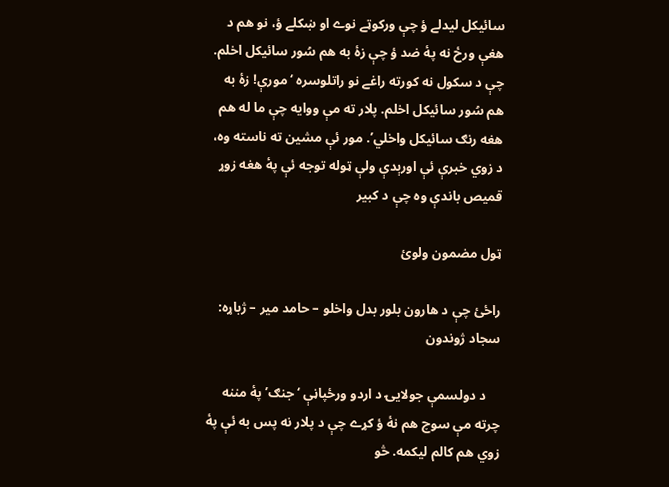سائيکل ليدلے ؤ چې ورکوټے نوے او ښکلے ؤ، نو هم د هغې ورځ نه پۀ ضد ؤ چې زۀ به هم سُور سائيکل اخلم. چې د سکول نه کورته راغے نو راتلوسره ‘مورې! زۀ به هم سُور سائيکل اخلم. پلار ته مې ووايه چې ما له هم هغه رنګ سائيکل واخلي’. مور ئې مشین ته ناسته وه، د زوي خبرې ئې اورېدې ولې ټوله توجه ئې پۀ هغه زوړ قميص باندې وه چې د کبير

ټول مضمون ولوئ

راځئ چې د هارون بلور بدل واخلو – حامد میر – ژباړه: سجاد ژوندون

    د دولسمې جولایۍ د اردو ورځپاڼې ‘جنګ’ پۀ مننه چرته مې سوچ هم نۀ ؤ کړے چې د پلار نه پس به ئې پۀ زوي هم کالم ليکمه. څو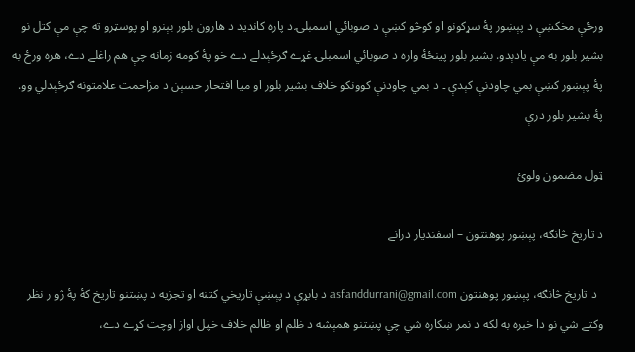ورځې مخکښې د پېښور پۀ سړکونو او کوڅو کښې د صوبائي اسمبلۍ د پاره کاندید د هارون بلور بېنرو او پوسټرو ته چې مې کتل نو بشير بلور به مې يادېدو. بشير بلور پينځۀ واره د صوبائي اسمبلۍ غړے ګرځېدلے دے خو پۀ کومه زمانه چې هم راغلے دے، هره ورځ به پۀ پېښور کښې بمي چاودنې کېدې ۔ د بمي چاودنې کوونکو خلاف بشير بلور او ميا افتحار حسېن د مزاحمت علامتونه ګرځېدلي وو. پۀ بشير بلور درې

ټول مضمون ولوئ

د تاریخ څانګه، پېښور پوهنتون – اسفندیار درانے

  د تاریخ څانګه، پېښور پوهنتون asfanddurrani@gmail.com د بابړې د پېښې تاریخي کتنه او تجزیه د پښتنو تاريخ کۀ پۀ ژو ر نظر وکتے شي نو دا خبره به لکه د نمر ښکاره شي چې پښتنو همېشه د ظلم او ظالم خلاف خپل اواز اوچت کړے دے،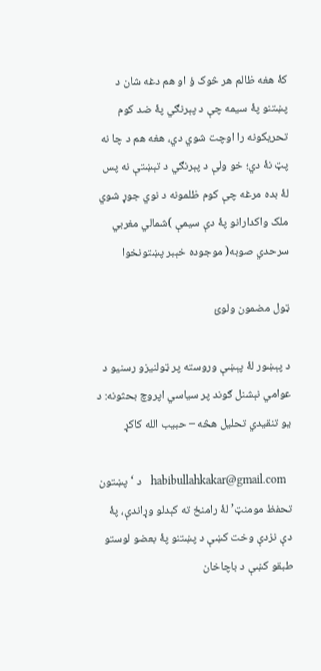کۀ هغه ظالم هر څوک ؤ او هم دغه شان د پښتنو پۀ سیمه چې د پېرنګي پۀ ضد کوم تحريکونه را اوچت شوي دي، هغه هم د چا نه پټ نۀ دي؛ خو ولې د پېرنګي د تېښتې نه پس لۀ بده مرغه چې کوم ظلمونه د نوي جوړ شوي ملک واکدارانو پۀ دې سيمې )شمالي مغربي سرحدي صوبه( موجوده خېبر پښتونخوا

ټول مضمون ولوئ

د پېښور لۀ پېښې وروسته پر ټولنیزو رسنیو د عوامي نېشنل ګوند پر سیاسي اپروچ بحثونه: د یو تنقیدي تحلیل هڅه – حبیب الله کاکړ

  habibullahkakar@gmail.com   د ‘پښتون تحفظ مومنټ’ لۀ رامنځ ته کېدلو وړاندې، پۀ دې نزدې وخت کښې د پښتنو پۀ بعضو لوستو طبقو کښې د باچاخان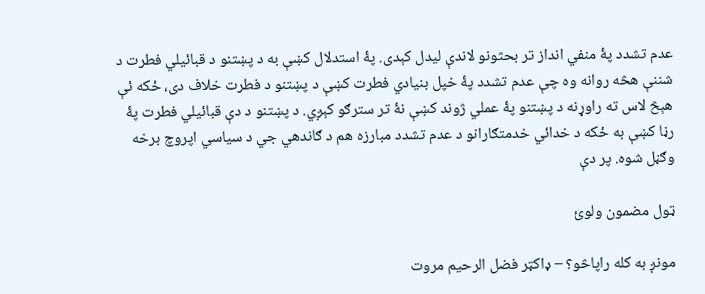عدم تشدد پۀ منفي انداز تر بحثونو لاندې لیدل کېدی. پۀ استدلال کښې به د پښتنو د قبائیلي فطرت د شننې هڅه روانه وه چې عدم تشدد پۀ خپل بنیادي فطرت کښې د پښتنو د فطرت خلاف دی، ځکه ئې هېڅ لاس ته راوړنه د پښتنو پۀ عملي ژوند کښې نۀ تر سترګو کېږي. د پښتنو د دې قبائيلي فطرت پۀ رڼا کښې به ځکه د خدائي خدمتګارانو د عدم تشدد مبارزه هم د ګاندهي جي د سیاسي اپروچ برخه وګڼل شوه. پر دې

ټول مضمون ولوئ

مونږ به کله راپاڅو؟ – ډاکټر فضل الرحیم مروت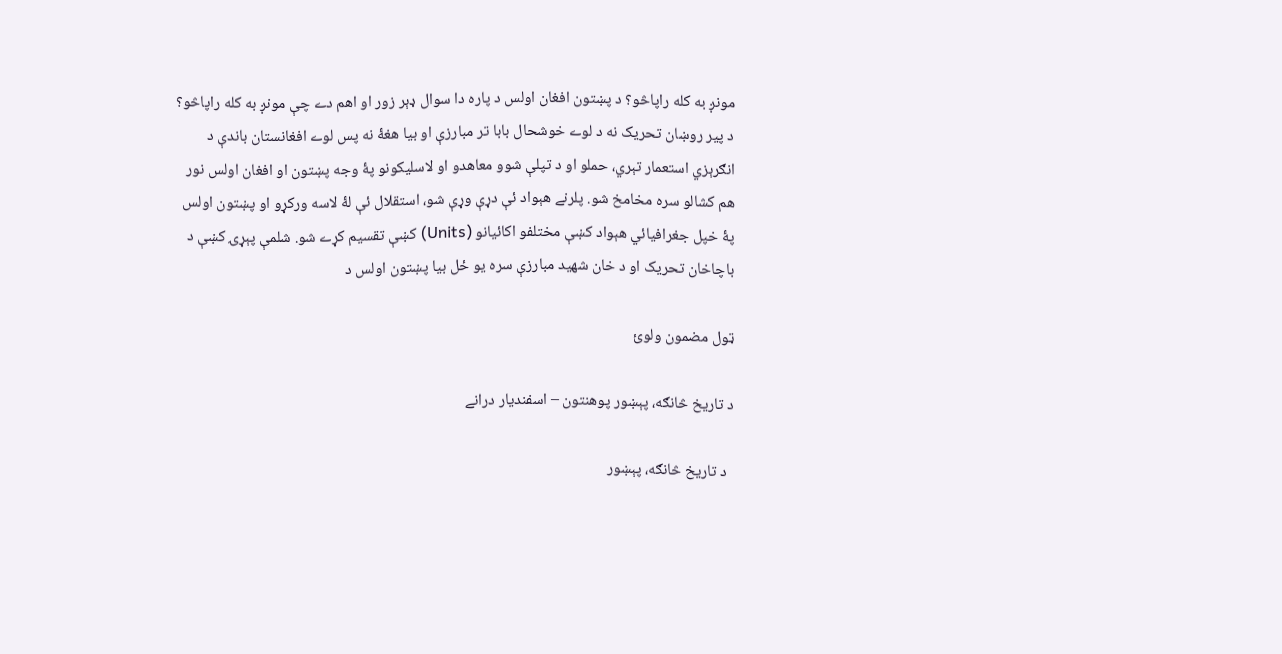مونږ به کله راپاڅو؟ د پښتون افغان اولس د پاره دا سوال ډېر زور او اهم دے چې مونږ به کله راپاڅو؟ د پیر روښان تحریک نه د لوے خوشحال بابا تر مبارزې او بیا هغۀ نه پس لوے افغانستان باندې د انګرېزي استعمار تېري، حملو او د تپلې شوو معاهدو او لاسلیکونو پۀ وجه پښتون او افغان اولس نور هم کشالو سره مخامخ شو. پلرنے هېواد ئې دړې وړې شو، استقلال ئې لۀ لاسه ورکړو او پښتون اولس پۀ خپل جغرافیائي هېواد کښې مختلفو اکائیانو (Units) کښې تقسیم کړے شو. شلمې پېړۍ کښې د باچاخان تحریک او د خان شهید مبارزې سره یو ځل بیا پښتون اولس د

ټول مضمون ولوئ

د تاریخ څانګه، پېښور پوهنتون – اسفندیار درانے

  د تاریخ څانګه، پېښور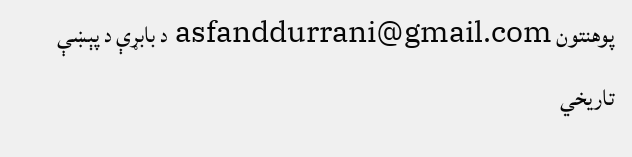پوهنتون asfanddurrani@gmail.com د بابړې د پېښې تاریخي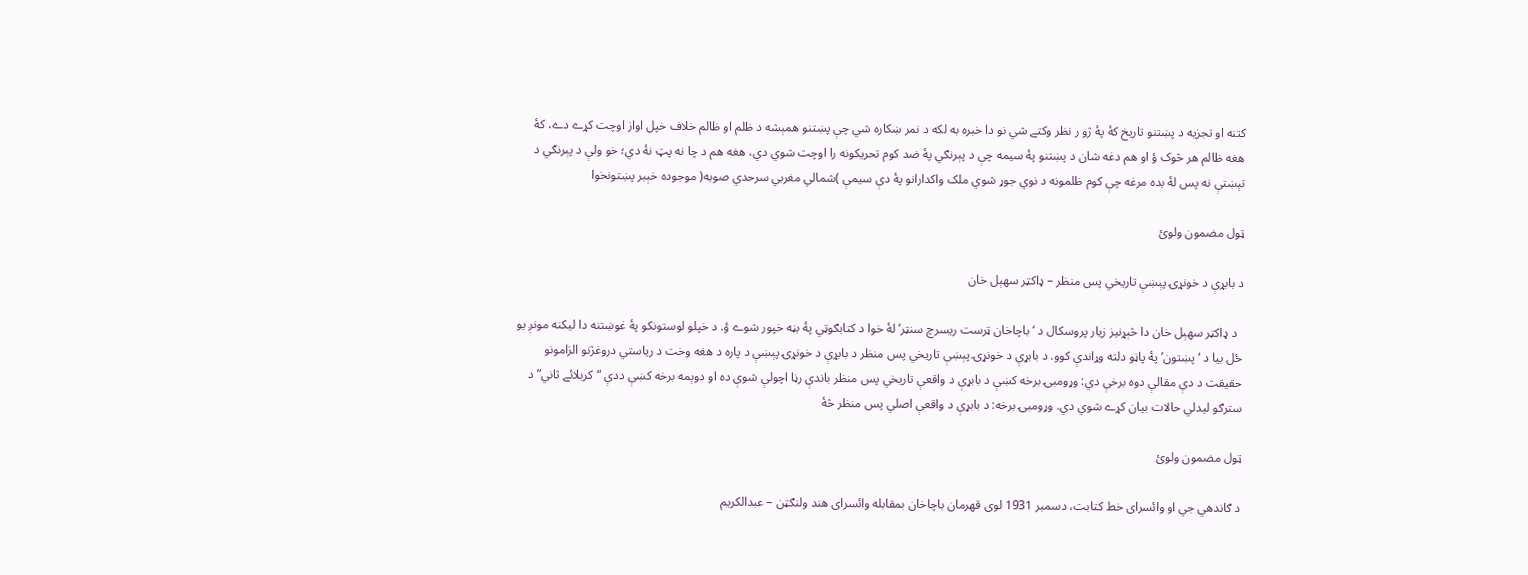کتنه او تجزیه د پښتنو تاريخ کۀ پۀ ژو ر نظر وکتے شي نو دا خبره به لکه د نمر ښکاره شي چې پښتنو همېشه د ظلم او ظالم خلاف خپل اواز اوچت کړے دے، کۀ هغه ظالم هر څوک ؤ او هم دغه شان د پښتنو پۀ سیمه چې د پېرنګي پۀ ضد کوم تحريکونه را اوچت شوي دي، هغه هم د چا نه پټ نۀ دي؛ خو ولې د پېرنګي د تېښتې نه پس لۀ بده مرغه چې کوم ظلمونه د نوي جوړ شوي ملک واکدارانو پۀ دې سيمې )شمالي مغربي سرحدي صوبه( موجوده خېبر پښتونخوا

ټول مضمون ولوئ

د بابړې د خونړۍ پېښې تاریخي پس منظر – ډاکټر سهېل خان

  د ډاکټر سهېل خان دا څېړنیز زیار پروسکال د ‘باچاخان ټرست ریسرچ سنټر’ لۀ خوا د کتابګوټي پۀ بڼه خپور شوے ؤ. د خپلو لوستونکو پۀ غوښتنه دا لیکنه مونږ یو ځل بیا د ‘پښتون’ پۀ پاڼو دلته وړاندې کوو. د بابړې د خونړۍ پېښې تاریخي پس منظر د بابړې د خونړۍ پېښې د پاره د هغه وخت د ریاستي دروغژنو الزامونو حقیقت د دې مقالې دوه برخې دي: وړومبۍ برخه کښې د بابړې د واقعې تاریخي پس منظر باندې رڼا اچولې شوې ده او دوېمه برخه کښې ددې “کربلائے ثاني” د سترګو ليدلي حالات بیان کړے شوي دي. وړومبۍ برخه: د بابړې د واقعې اصلي پس منظر څۀ

ټول مضمون ولوئ

د ګاندهي جي او وائسرای خط کتابت، دسمبر 1931 لوی قهرمان باچاخان بمقابله وائسرای هند ولنګټن – عبدالکریم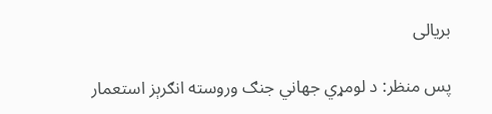بریالی

پس منظر: د لومړي جهاني جنګ وروسته انګرېز استعمار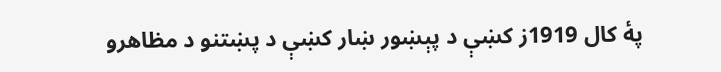پۀ کال 1919ز کښې د پېښور ښار کښې د پښتنو د مظاهرو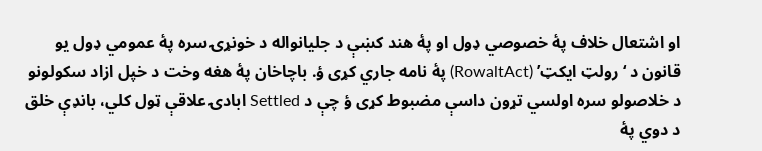او اشتعال خلاف پۀ خصوصي ډول او پۀ هند کښې د جليانواله د خونړۍ سره پۀ عمومي ډول يو قانون د ‘رولټ ايکټ’ (RowaltAct) پۀ نامه جاري کړی ؤ. باچاخان پۀ هغه وخت د خپل ازاد سکولونو د خلاصولو سره اولسي تړون داسې مضبوط کړی ؤ چې د Settled ابادۍ علاقې ټول کلي، بانډې خلق د دوي پۀ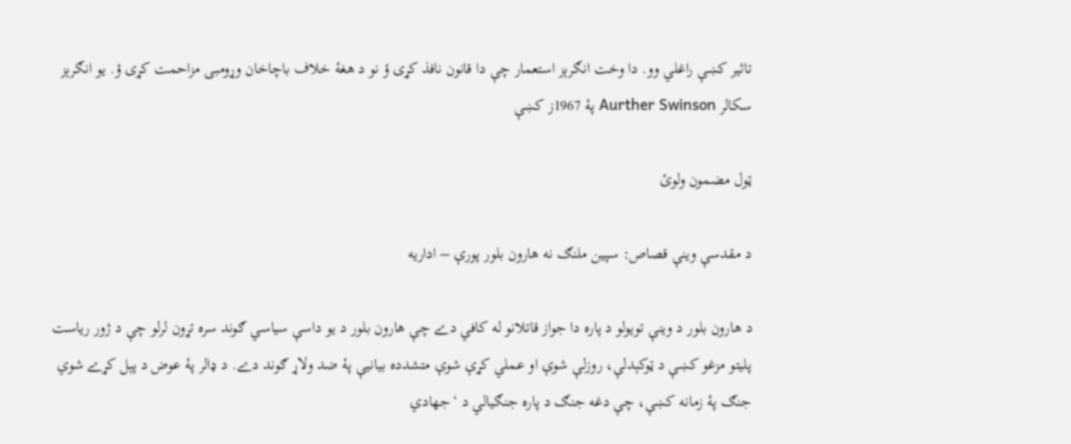تاثير کښې راغلي وو. دا وخت انګرېز استعمار چې دا قانون نافذ کړی ؤ نو د هغۀ خلاف باچاخان وړومبی مزاحمت کړی ؤ. يو انګرېز سکالر Aurther Swinson پۀ 1967ز کښې

ټول مضمون ولوئ

د مقدسې وینې قصاص: سپین ملنګ نه هارون بلور پورې – اداريه

د هارون بلور د وینې تویولو د پاره دا جواز قاتلانو له کافي دے چې هارون بلور د یو داسې سیاسي ګوند سره تړون لرلو چې د ژور ریاست پلیتو مزغو کښې د ټوکېدلې، روزلې شوې او عملي کړې شوې متشدده بیانیې پۀ ضد ولاړ ګوند دے. د ډالر پۀ عوض د پېل کړے شوي جنګ پۀ زمانه کښې، چې دغه جنګ د پاره جنګیالي د ‘جهادي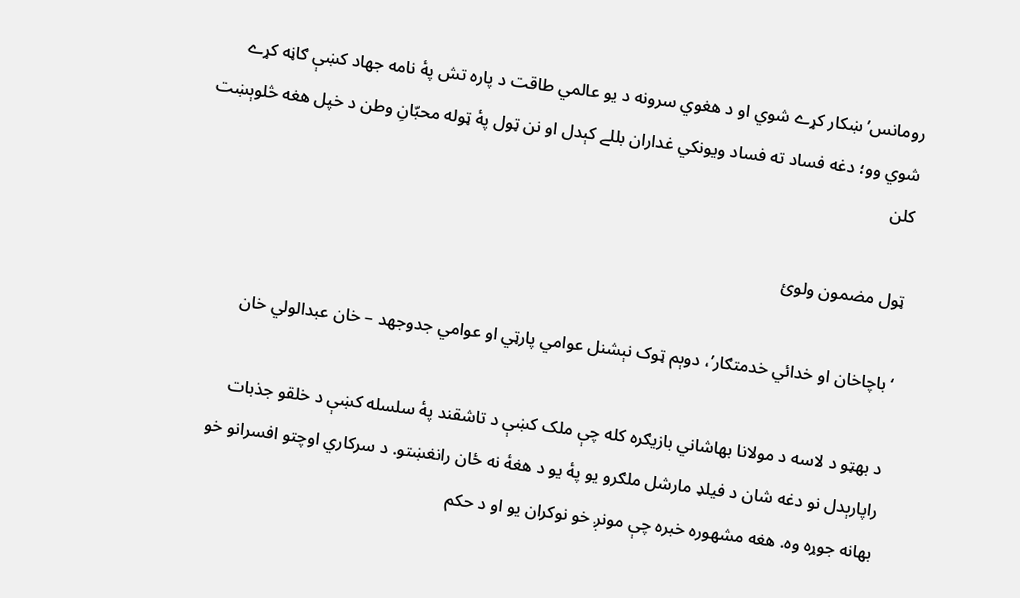رومانس’ ښکار کړے شوي او د هغوي سرونه د یو عالمي طاقت د پاره تش پۀ نامه جهاد کښې ګاڼه کړے شوي وو؛ دغه فساد ته فساد ویونکي غداران بللے کېدل او نن ټول پۀ ټوله محبّانِ وطن د خپل هغه څلوېښت کلن

ټول مضمون ولوئ

‘باچاخان او خدائي خدمتګار’، دوېم ټوک نېشنل عوامي پارټي او عوامي جدوجهد – خان عبدالولي خان

د بهټو د لاسه د مولانا بهاشاني بازیګره کله چې ملک کښې د تاشقند پۀ سلسله کښې د خلقو جذبات راپارېدل نو دغه شان د فيلډ مارشل ملګرو يو پۀ يو د هغۀ نه ځان رانغښتو. د سرکاري اوچتو افسرانو خو بهانه جوړه وه. هغه مشهوره خبره چې مونږ خو نوکران يو او د حکم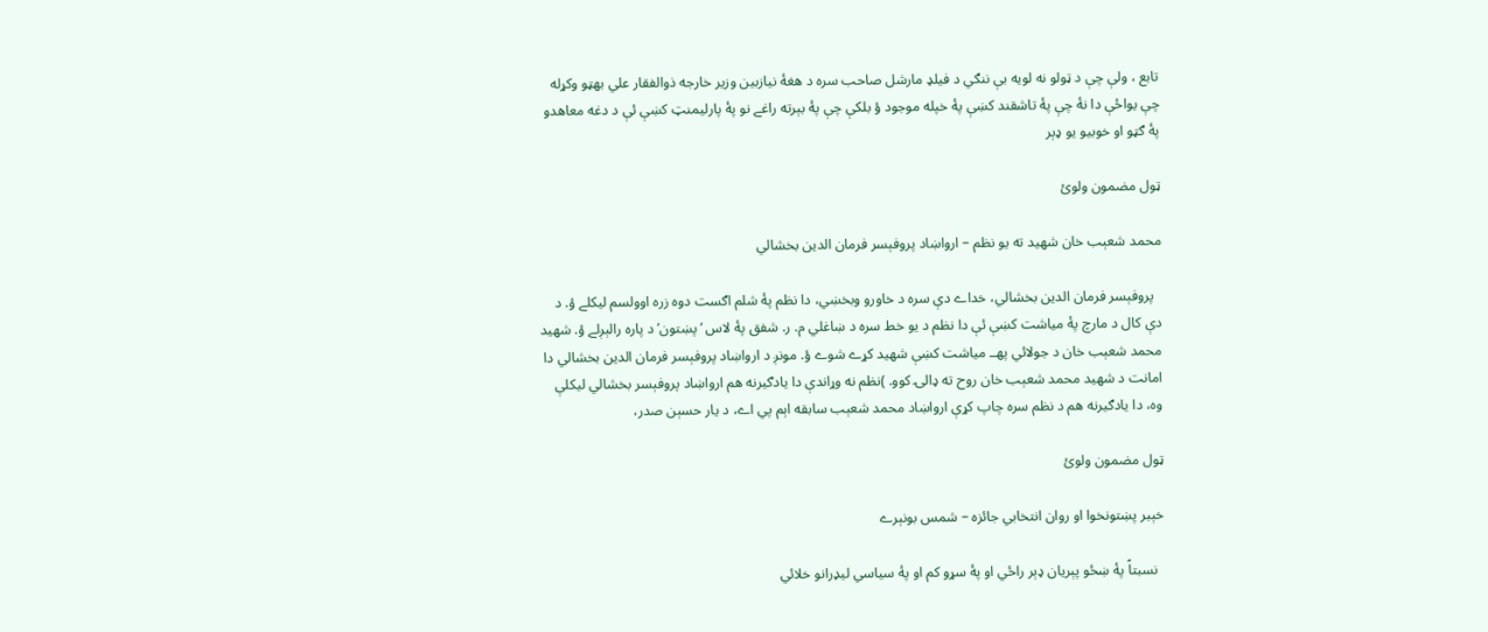تابع ، ولې چې د ټولو نه لويه بې ننګي د فيلډ مارشل صاحب سره د هغۀ نيازبين وزير خارجه ذوالفقار علي بهټو وکړله چې يواځې دا نۀ چې پۀ تاشقند کښې پۀ خپله موجود ؤ بلکې چې پۀ بېرته راغے نو پۀ پارليمنټ کښې ئې د دغه معاهدو پۀ ګټو او خوبيو يو ډېر

ټول مضمون ولوئ

محمد شعېب خان شهید ته یو نظم – ارواښاد پروفېسر فرمان الدین بخشالي

  پروفېسر فرمان الدین بخشالي، خداے دې سره د خاورو وبخښي، دا نظم پۀ شلم اګست دوه زره اوولسم لیکلے ؤ. د دې کال د مارچ پۀ میاشت کښې ئې دا نظم د یو خط سره د ښاغلي م. ر. شفق پۀ لاس ‘پښتون’ د پاره رالېږلے ؤ. شهید محمد شعېب خان د جولائي پهــ میاشت کښې شهید کړے شوے ؤ. مونږ د ارواښاد پروفېسر فرمان الدین بخشالي دا امانت د شهید محمد شعېب خان روح ته ډالۍ کوو. )نظم نه وړاندې دا یادګیرنه هم ارواښاد پروفېسر بخشالي لیکلې وه، دا یادګیرنه هم د نظم سره چاپ کړې ارواښاد محمد شعېب سابقه اېم پي اے، د يار حسېن صدر،

ټول مضمون ولوئ

خېبر پښتونخوا او روان انتخابي جائزه – شمس بونېرے

  نسبتاً پۀ ښځو پېريان ډېر راځي او پۀ سړو کم او پۀ سياسي ليډرانو خلائي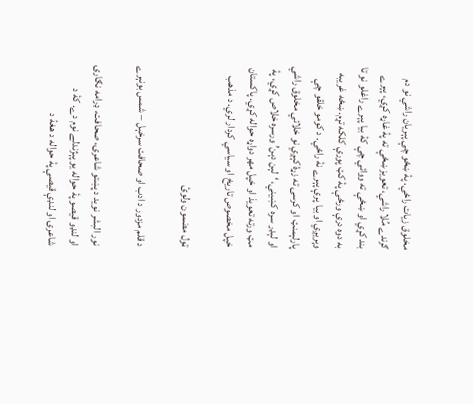مخلوق زيات راځي. پۀ ښځو چې پېريان راشي نو دم ګرندے مُلا راشي، تعويز ښځې ته پۀ غاړه کړي، پېرے بند کړي او ښځې ته ووائي چې کۀ بيا پېرے راغلو نو تا به دوه درې ورځې پۀ کټ پورې کلکه تړم. ښځه غريبه وېريږي او بيا پرې پېرے نۀ راځي. د کومو خلقو چې پارلېمنټ او کرسۍ ته زړۀ کېږي نو خلائي مخلوق راشي او لېډر سره کښيني، ‘لېن دېن’ ورسره خلاص کړي، پۀ مټ ورته تعویذ او خپل مهر دواړه حواله کړي. پاکستان خپل مخصوص تاريخ او سياسي کردار لري. د مذهب

ټول مضمون ولوئ

د قلم مزدور د ادب او صحافت سرخېل – شمس بونېرے

نور البشر نوید د پښتو شاعرۍ، صحافت، ډرامه نګارۍ او لنډو قیصو پۀ حواله یو پېژندلے نوم دے. کۀ د شاعرۍ او لنډې قیصې پۀ حواله د هغۀ د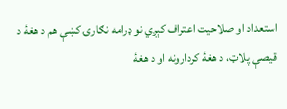استعداد او صلاحیت اعتراف کېږي نو ډرامه نګارۍ کښې هم د هغۀ د قیصې پلاټ، د هغۀ کردارونه او د هغۀ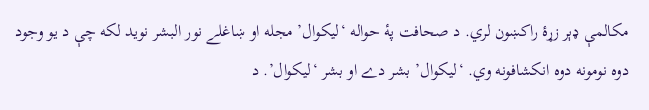مکالمې ډېر زړۀ راکښون لري. د صحافت پۀ حواله ‘لیکوال’ مجله او ښاغلے نور البشر نوید لکه چې د یو وجود دوه نومونه دوه انکشافونه وي. ‘لیکوال’ بشر دے او بشر ‘لیکوال’. د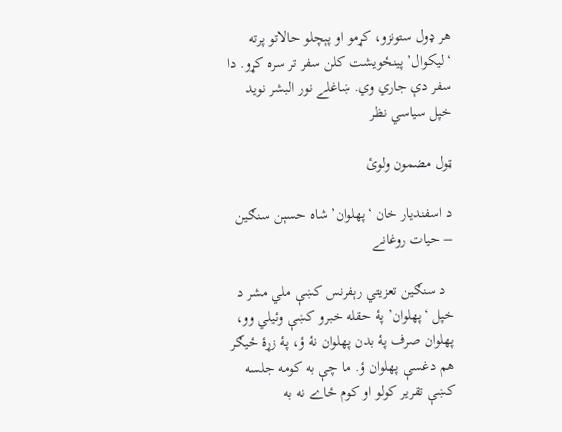هر ډول ستونزو، کړمو او پېچلو حالاتو پرته ‘لیکوال’ پینځویشت کلن سفر تر سره کړو. دا سفر دې جاري وي. ښاغلے نور البشر نوید خپل سیاسي نظر

ټول مضمون ولوئ

د اسفندیار خان ‘پهلوان’ شاه حسېن سنګین – حیات روغانے

  د سنګین تعزیتي رېفرنس کښې ملي مشر د خپل ‘پهلوان’ پۀ حقله خبرو کښې وئیلي وو، پهلوان صرف پۀ بدن پهلوان نۀ ؤ، پۀ زړۀ ځیګر هم دغسې پهلوان ؤ. ما چې به کومه جلسه کښې تقریر کولو او کوم ځاے نه به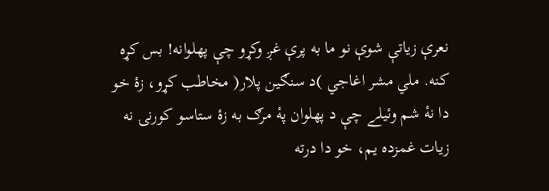نعرې زیاتې شوې نو ما به پرې غږ وکړو چې پهلوانه! بس کړه کنه. ملي مشر اغاجي )د سنګین پلار( مخاطب کړو، زۀ خو دا نۀ شم وئیلے چې د پهلوان پۀ مرګ به زۀ ستاسو کورنۍ نه زیات غمزده یم، خو دا درته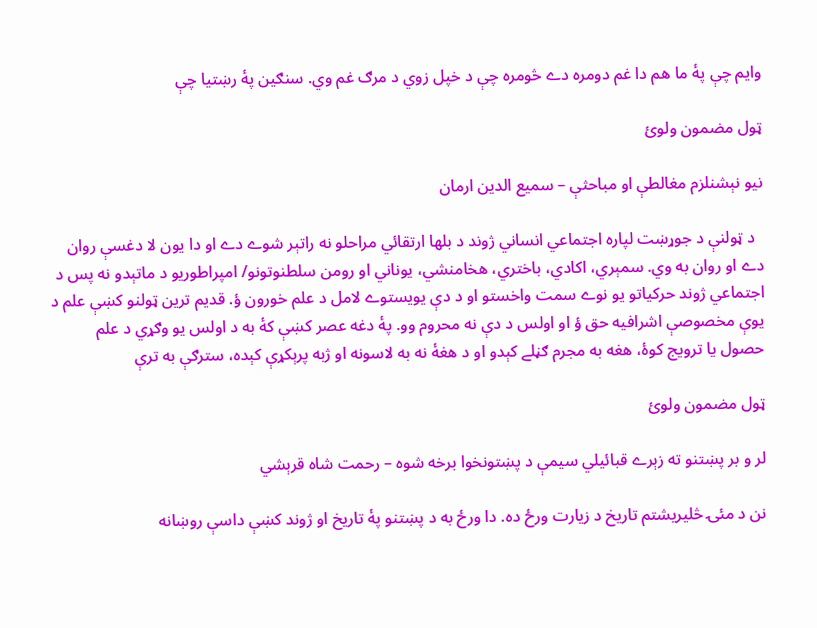وایم چې پۀ ما هم دا غم دومره دے څومره چې د خپل زوي د مرګ غم وي. سنګین پۀ رښتیا چې

ټول مضمون ولوئ

نیو نېشنلزم مغالطې او مباحثې – سمیع الدین ارمان

  د ټولنې د جوړښت لپاره اجتماعي انساني ژوند د بلها ارتقائي مراحلو نه راتېر شوے دے او دا یون لا دغسې روان دے او روان به وي. سمېري، اکادي، باختري، هخامنشي، یوناني او رومن سلطنوتونو/ امپراطوریو د ماتېدو نه پس د اجتماعي ژوند حرکیاتو یو نوے سمت واخستو او د دې یویستوے لامل د علم خورون ؤ. قدیم ترین ټولنو کښې علم د یوې مخصوصې اشرافیه حق ؤ او اولس د دې نه محروم وو. پۀ دغه عصر کښې کۀ به د اولس یو وګړي د علم حصول یا ترویج کوۀ، هغه به مجرم ګڼلے کېدو او د هغۀ نه به لاسونه او ژبه پرېکړې کېده، سترګې به ترې

ټول مضمون ولوئ

لر و بر پښتنو ته زېرے قبائیلي سیمې د پښتونخوا برخه شوه – رحمت شاه قرېشي

نن د مئۍ څلیريشتم تاريخ د زیارت ورځ ده. دا ورځ به د پښتنو پۀ تاريخ او ژوند کښې داسې روښانه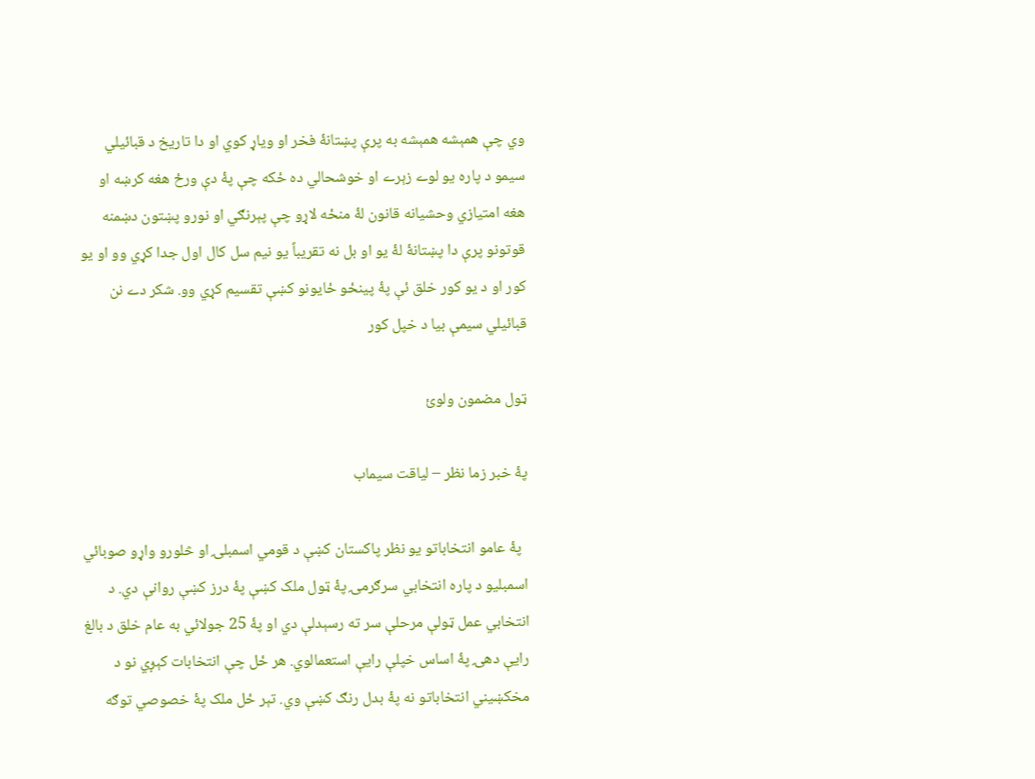وي چې همېشه همېشه به پرې پښتانۀ فخر او وياړ کوي او دا تاريخ د قبائیلي سیمو د پاره يو لوے زېرے او خوشحالي ده ځکه چې پۀ دې ورځ هغه کرښه او هغه امتیازي وحشیانه قانون لۀ منځه لاړو چې پېرنګي او نورو پښتون دښمنه قوتونو پرې دا پښتانۀ لۀ يو او بل نه تقريباً يو نيم سل کال اول جدا کړي وو او يو کور او د يو کور خلق ئې پۀ پینځو ځايونو کښې تقسيم کړي وو. شکر دے نن قبائیلي سیمې بيا د خپل کور

ټول مضمون ولوئ

پۀ خبر زما نظر – لیاقت سیماب

  پۀ عامو انتخاباتو یو نظر پاکستان کښې د قومي اسمبلۍ او څلورو واړو صوبائي اسمبلیو د پاره انتخابي سرګرمۍ پۀ ټول ملک کښې پۀ درز کښې روانې دي. د انتخابي عمل ټولې مرحلې سر ته رسېدلې دي او پۀ 25 جولائي به عام خلق د بالغ رایې دهۍ پۀ اساس خپلې رایې استعمالوي. هر ځل چې انتخابات کېږي نو د مخکښیني انتخاباتو نه پۀ بدل رنګ کښې وي. تېر ځل ملک پۀ خصوصي توګه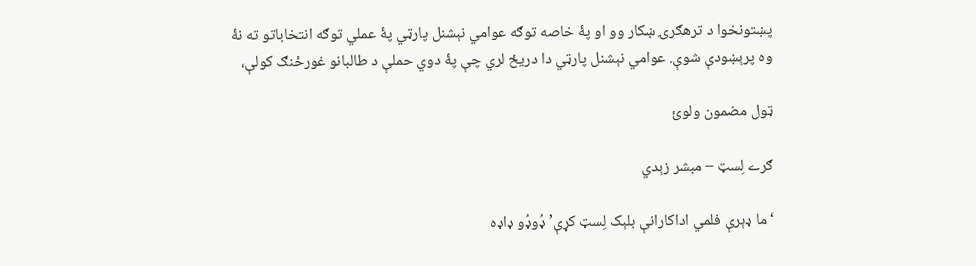پښتونخوا د ترهګرۍ ښکار وو او پۀ خاصه توګه عوامي نېشنل پارټي پۀ عملي توګه انتخاباتو ته نۀ وه پرېښودې شوې. عوامي نېشنل پارټي دا دریځ لري چې پۀ دوي حملې د طالبانو غورځنګ کولې،

ټول مضمون ولوئ

ګرے لِسټ – مبشر زېدي

‘ما ډېرې فلمي اداکارانې بلېک لِسټ کړې’ ډُوډُو ډاډه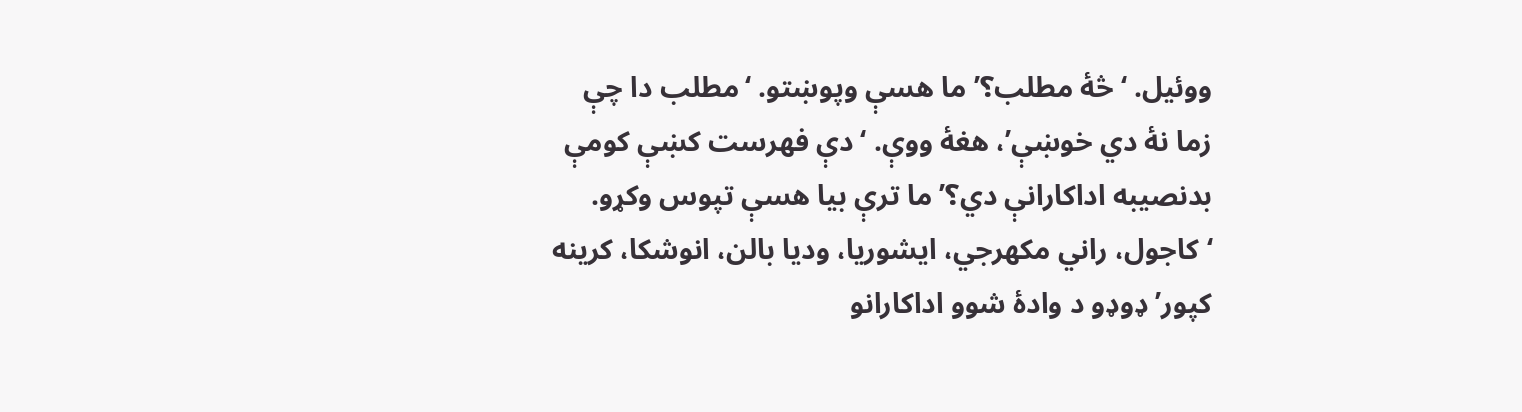ووئیل. ‘څۀ مطلب؟’ ما هسې وپوښتو. ‘مطلب دا چې زما نۀ دي خوښې’، هغۀ ووې. ‘دې فهرست کښې کومې بدنصیبه اداکارانې دي؟’ ما ترې بیا هسې تپوس وکړو. ‘کاجول، راني مکهرجي، ایشوریا، ودیا بالن، انوشکا، کرینه کپور’ ډوډو د وادۀ شوو اداکارانو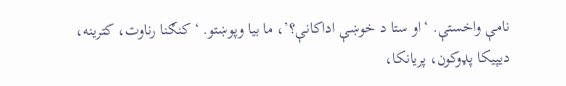نامې واخستې. ‘او ستا د خوښې اداکانې؟’، ما بیا وپوښتو. ‘کنګنا رناوت، کترینه، دیپیکا پډوکون، پریانکا،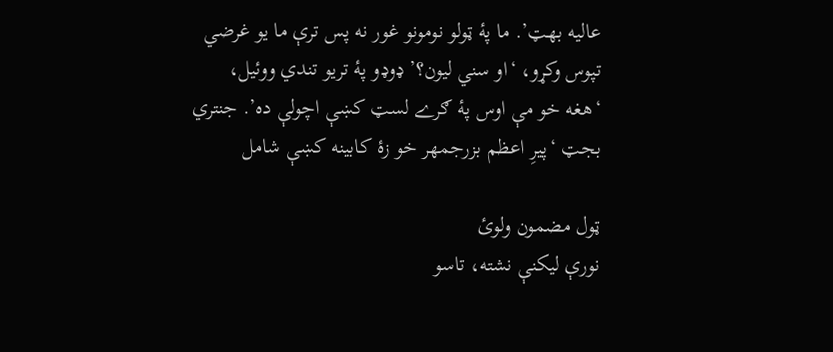عالیه بهټ’. ما پۀ ټولو نومونو غور نه پس ترې ما یو غرضي تپوس وکړو، ‘او سني لیون؟’ ډوډو پۀ تریو تندي ووئیل، ‘هغه خو مې اوس پۀ ګرے لسټ کښې اچولې ده’. جنتري بجټ ‘پیرِ اعظم بزرجمهر خو زۀ کابینه کښې شامل

ټول مضمون ولوئ
نورې ليکنې نشته، تاسو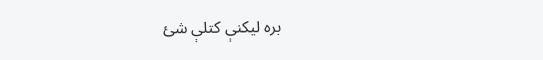بره ليکنې کتلې شئ